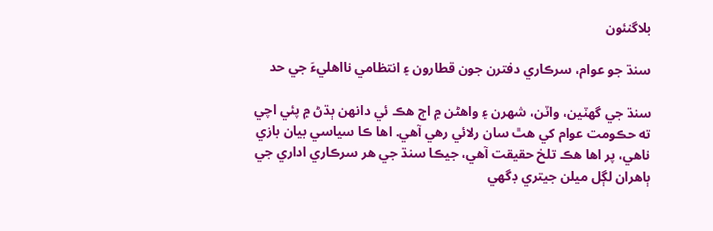بلاگنئون

سنڌ جو عوام، سرڪاري دفترن جون قطارون ۽ انتظامي نااهليءَ جي حد

سنڌ جي گهٽين، واٽن، شهرن ۽ واهڻن ۾ اڄ هڪ ئي دانهن ٻڌڻ ۾ پئي اچي ته حڪومت عوام کي هٿ سان رلائي رهي آھي. اها ڪا سياسي بيان بازي ناهي، پر اها هڪ تلخ حقيقت آهي، جيڪا سنڌ جي هر سرڪاري اداري جي ٻاهران لڳل ميلن جيتري ڊگهي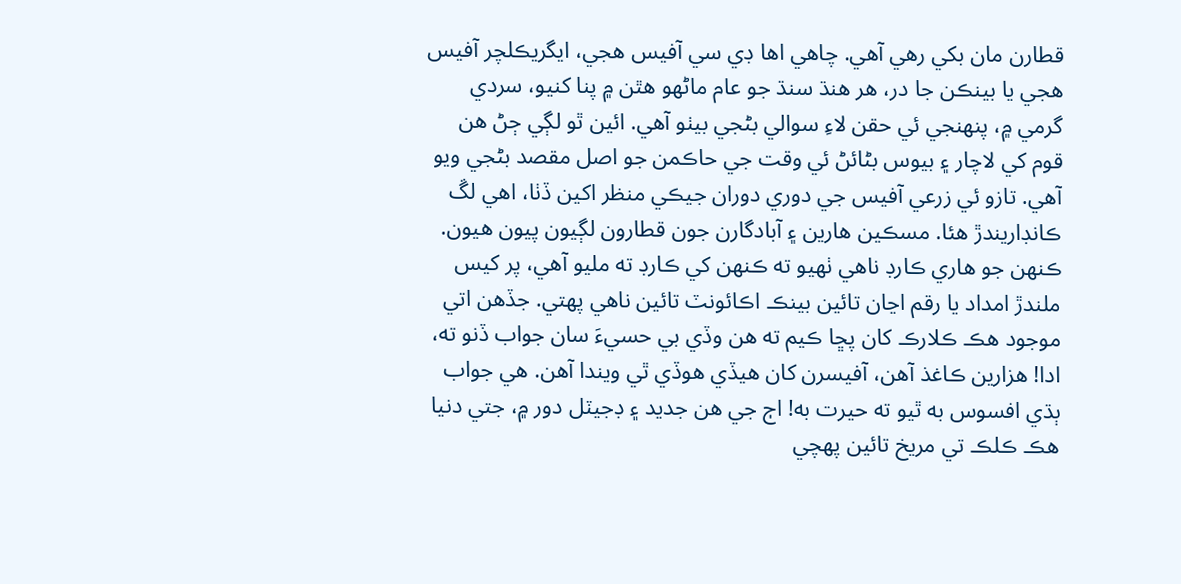قطارن مان بکي رهي آهي. چاهي اها ڊي سي آفيس هجي، ايگريڪلچر آفيس هجي يا بينڪن جا در، هر هنڌ سنڌ جو عام ماڻهو هٿن ۾ پنا کنيو، سردي گرمي ۾، پنهنجي ئي حقن لاءِ سوالي بڻجي بيٺو آهي. ائين ٿو لڳي ڄڻ هن قوم کي لاچار ۽ بيوس بڻائڻ ئي وقت جي حاڪمن جو اصل مقصد بڻجي ويو آهي. تازو ئي زرعي آفيس جي دوري دوران جيڪي منظر اکين ڏٺا، اهي لڱ ڪانڊاريندڙ هئا. مسڪين هارين ۽ آبادگارن جون قطارون لڳيون پيون هيون. ڪنهن جو هاري ڪارڊ ناهي ٺهيو ته ڪنهن کي ڪارڊ ته مليو آهي، پر کيس ملندڙ امداد يا رقم اڃان تائين بينڪ اڪائونٽ تائين ناهي پهتي. جڏهن اتي موجود هڪ ڪلارڪ کان پڇا ڪيم ته هن وڏي بي حسيءَ سان جواب ڏنو ته، ادا! هزارين ڪاغذ آهن، آفيسرن کان هيڏي هوڏي ٿي ويندا آهن. هي جواب ٻڌي افسوس به ٿيو ته حيرت به! اڄ جي هن جديد ۽ ڊجيٽل دور ۾، جتي دنيا هڪ ڪلڪ تي مريخ تائين پهچي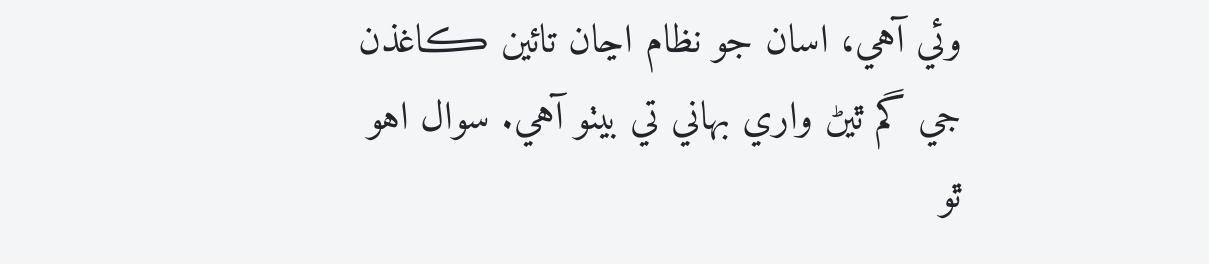وئي آهي، اسان جو نظام اڃان تائين ڪاغذن جي گم ٿيڻ واري بهاني تي بيٺو آهي. سوال اهو ٿو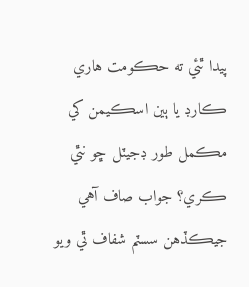پيدا ٿئي ته حڪومت هاري ڪارڊ يا ٻين اسڪيمن کي مڪمل طور ڊجيٽل ڇو نٿي ڪري؟ جواب صاف آهي جيڪڏهن سسٽم شفاف ٿي ويو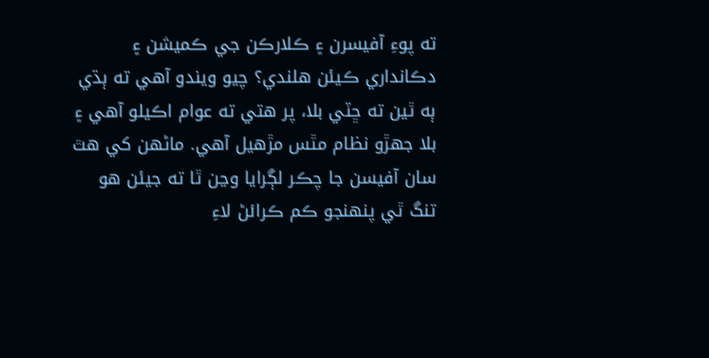ته پوءِ آفيسرن ۽ ڪلارڪن جي ڪميشن ۽ دڪانداري ڪيئن هلندي؟ چيو ويندو آهي ته ٻڌي ٻه ٿين ته ڇٽي بلا، پر هتي ته عوام اڪيلو آهي ۽ بلا جهڙو نظام مٿس مڙهيل آهي. ماڻهن کي هٿ سان آفيسن جا چڪر لڳرايا وڃن ٿا ته جيئن هو تنگ ٿي پنهنجو ڪم ڪرائڻ لاءِ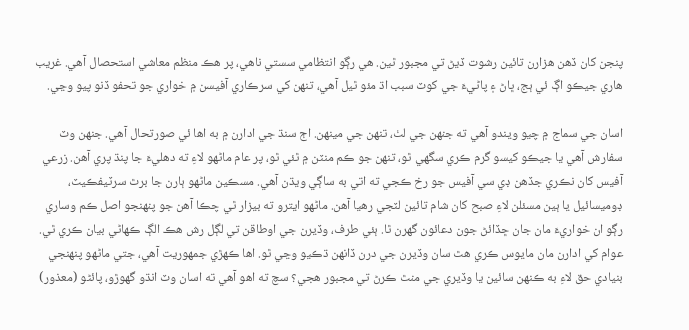پنجن کان ڏهن هزارن تائين رشوت ڏيڻ تي مجبور ٿين. هي رڳو انتظامي سستي ناهي، پر هڪ منظم معاشي استحصال آهي. غريب هاري جيڪو اڳ ئي ٻج، ڀاڻ ۽ پاڻيءَ جي کوٽ سبب اڌ مئو ٿيل آهي، تنهن کي سرڪاري آفيسن ۾ خواري جو تحفو ڏنو پيو وڃي.

اسان جي سماج ۾ چيو ويندو آهي ته جنهن جي لٺ، تنهن جي مينهن. اڄ سنڌ جي ادارن ۾ به اها ئي صورتحال آهي. جنهن وٽ سفارش آهي يا جيڪو کيسو گرم ڪري سگهي ٿو، تنهن جو ڪم منٽن ۾ ٿئي ٿو، پر عام ماڻهو لاءِ ته دهليءَ جا پنڌ پري آهن. زرعي آفيس کان نڪري جڏهن ڊي سي آفيس جو رخ ڪجي ته اتي به ساڳي ويڌن آهي. مسڪين ماڻهو ٻارن جا برٿ سرٽيفڪيٽ، ڊوميسائيل يا ٻين مسئلن لاءِ صبح کان شام تائين لٽجي رهيا آهن. ماڻهو ايترو ته بيزار ٿي چڪا آهن جو پنهنجو اصل ڪم وساري رڳو ان خواريءَ مان جان ڇڏائڻ جون دعائون گهرن ٿا. ٻئي طرف، وڏيرن جي اوطاقن تي لڳل رش هڪ الڳ ڪهاڻي بيان ڪري ٿي. عوام کي ادارن مان مايوس ڪري هٿ سان وڏيرن جي درن ڏانهن ڌڪيو وڃي ٿو. اها ڪهڙي جمهوريت آهي، جتي ماڻهو پنهنجي بنيادي حق لاءِ به ڪنهن سائين يا وڏيري جي منٿ ڪرڻ تي مجبور هجي؟ سچ ته اهو آهي ته اسان وٽ انڌو گهوڙو، پائڻو (معذور)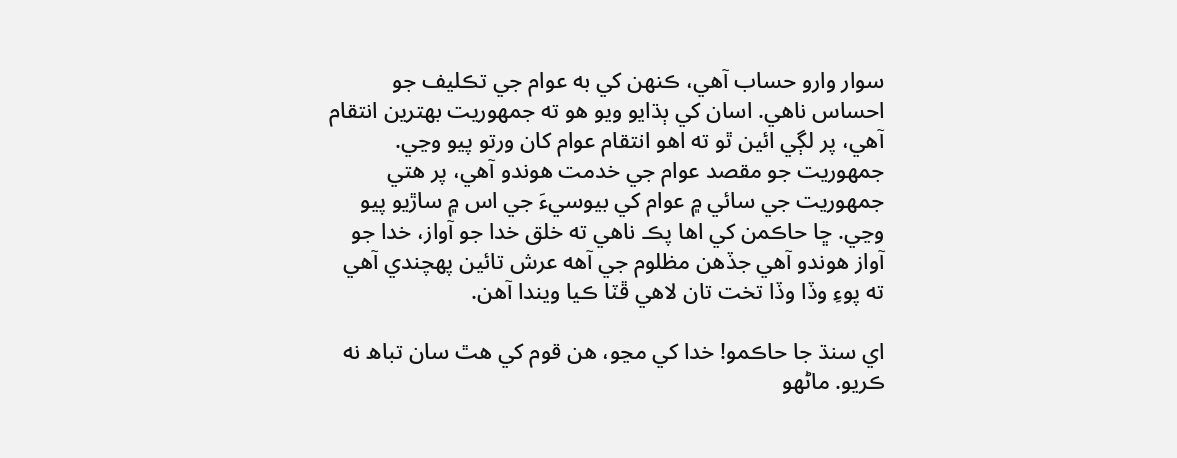سوار وارو حساب آهي، ڪنهن کي به عوام جي تڪليف جو احساس ناهي. اسان کي ٻڌايو ويو هو ته جمهوريت بهترين انتقام آهي، پر لڳي ائين ٿو ته اهو انتقام عوام کان ورتو پيو وڃي. جمهوريت جو مقصد عوام جي خدمت هوندو آهي، پر هتي جمهوريت جي سائي ۾ عوام کي بيوسيءَ جي اس ۾ ساڙيو پيو وڃي. ڇا حاڪمن کي اها پڪ ناهي ته خلق خدا جو آواز، خدا جو آواز هوندو آهي جڏهن مظلوم جي آهه عرش تائين پهچندي آهي ته پوءِ وڏا وڏا تخت تان لاهي ڦٽا ڪيا ويندا آهن.

اي سنڌ جا حاڪمو! خدا کي مڃو، هن قوم کي هٿ سان تباھ نه ڪريو. ماڻهو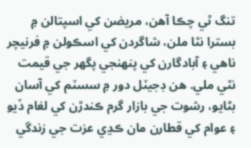تنگ ٿي چڪا آهن، مريضن کي اسپتالن ۾ بسترا نٿا ملن، شاگردن کي اسڪولن ۾ فرنيچر ناهي ۽ آبادگارن کي پنهنجي پگهر جي قيمت نٿي ملي. هن ڊجيٽل دور ۾ سسٽم کي آسان بڻايو، رشوت جي بازار گرم ڪندڙن کي لغام ڏيو ۽ عوام کي قطارن مان ڪڍي عزت جي زندگي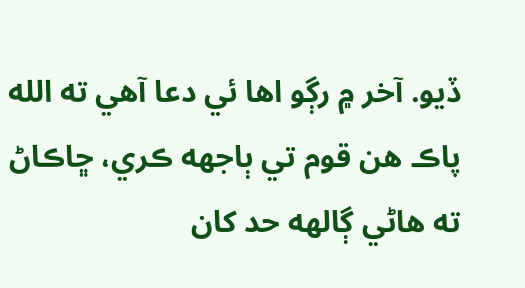ڏيو. آخر ۾ رڳو اها ئي دعا آهي ته الله پاڪ هن قوم تي ٻاجھه ڪري، ڇاڪاڻ ته هاڻي ڳالهه حد کان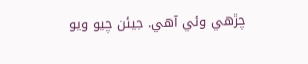چڙهي وئي آهي. جيئن چيو ويو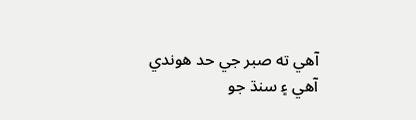آهي ته صبر جي حد هوندي آهي ۽ سنڌ جو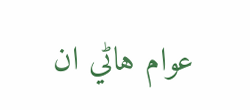عوام هاڻي ان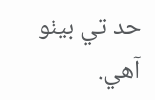حد تي بيٺو آهي.